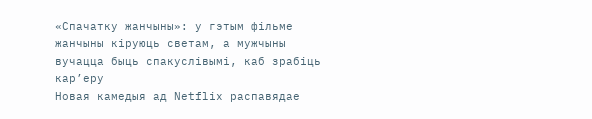«Спачатку жанчыны»: у гэтым фільме жанчыны кіруюць светам, а мужчыны вучацца быць спакуслівымі, каб зрабіць кар’еру
Новая камедыя ад Netflix распавядае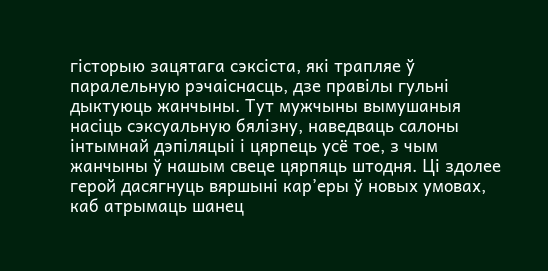гісторыю зацятага сэксіста, які трапляе ў паралельную рэчаіснасць, дзе правілы гульні дыктуюць жанчыны. Тут мужчыны вымушаныя насіць сэксуальную бялізну, наведваць салоны інтымнай дэпіляцыі і цярпець усё тое, з чым жанчыны ў нашым свеце цярпяць штодня. Ці здолее герой дасягнуць вяршыні кар’еры ў новых умовах, каб атрымаць шанец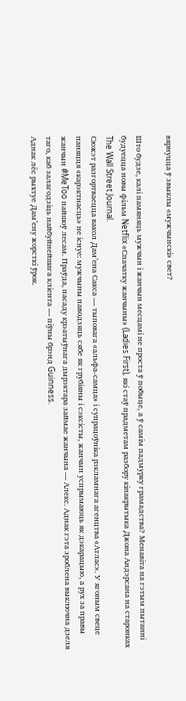вярнуцца ў звыклы «мужчынскі» свет?

Што будзе, калі памяняць мужчын і жанчын месцамі не проста ў побыце, а ў самім падмурку грамадства? Менавіта на гэтым пытанні будуецца новы фільм Netflix «Спачатку жанчыны» (Ladies First), які стаў прадметам разбору кінакрытыка Джона Андэрсана на старонках The Wall Street Journal.
Сюжэт разгортваецца вакол Дам’ена Сакса — тыповага «альфа-самца» і супрацоўніка рэкламнага агенцтва «Атлас». У ягоным свеце паняцця «карэктнасць» не існуе: мужчыны паводзяць сябе як грубіяны і сэксісты, жанчын успрымаюць як дэкарацыю, а рух за правы жанчын #MeToo пайшоў лесам. Праўда, пасаду крэатыўнага дырэктара займае жанчына — Алекс. Аднак гэта зроблена выключна дзеля таго, каб залагодзіць найбуйнейшага кліента — піўны брэнд Guinness.
Аднак лёс рыхтуе Дам’ену жорсткі ўрок.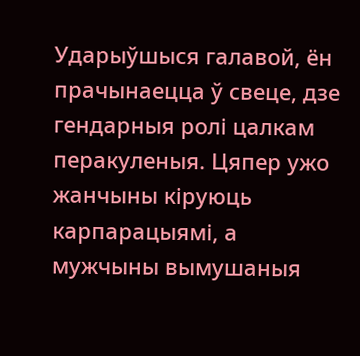Ударыўшыся галавой, ён прачынаецца ў свеце, дзе гендарныя ролі цалкам перакуленыя. Цяпер ужо жанчыны кіруюць карпарацыямі, а мужчыны вымушаныя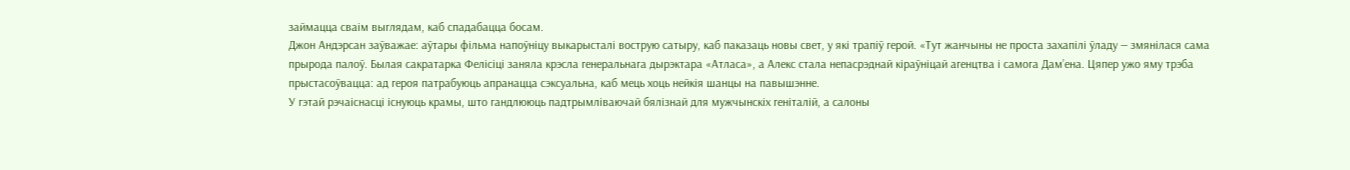займацца сваім выглядам, каб спадабацца босам.
Джон Андэрсан заўважае: аўтары фільма напоўніцу выкарысталі вострую сатыру, каб паказаць новы свет, у які трапіў герой. «Тут жанчыны не проста захапілі ўладу — змянілася сама прырода палоў. Былая сакратарка Фелісіці заняла крэсла генеральнага дырэктара «Атласа», а Алекс стала непасрэднай кіраўніцай агенцтва і самога Дам’ена. Цяпер ужо яму трэба прыстасоўвацца: ад героя патрабуюць апранацца сэксуальна, каб мець хоць нейкія шанцы на павышэнне.
У гэтай рэчаіснасці існуюць крамы, што гандлююць падтрымліваючай бялізнай для мужчынскіх геніталій, а салоны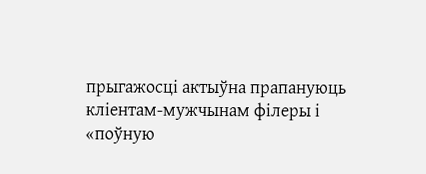прыгажосці актыўна прапануюць кліентам-мужчынам філеры і «поўную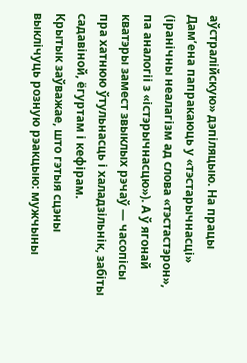аўстралійскую» дэпіляцыю. На працы Дам’ена папракаюць у «тэстарычнасці» (іранічны неалагізм ад слова «тэстастэрон», па аналогіі з «істэрычнасцю»). А ў ягонай кватэры замест звыклых рэчаў — часопісы пра хатнюю ўтульнасць і халадзільнік, забіты садавіной, ёгуртам і кефірам.
Крытык заўважае, што гэтыя сцэны выклічуць розную рэакцыю: мужчыны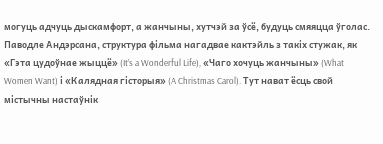могуць адчуць дыскамфорт, а жанчыны, хутчэй за ўсё, будуць смяяцца ўголас.
Паводле Андэрсана, структура фільма нагадвае кактэйль з такіх стужак, як «Гэта цудоўнае жыццё» (It’s a Wonderful Life), «Чаго хочуць жанчыны» (What Women Want) і «Калядная гісторыя» (A Christmas Carol). Тут нават ёсць свой містычны настаўнік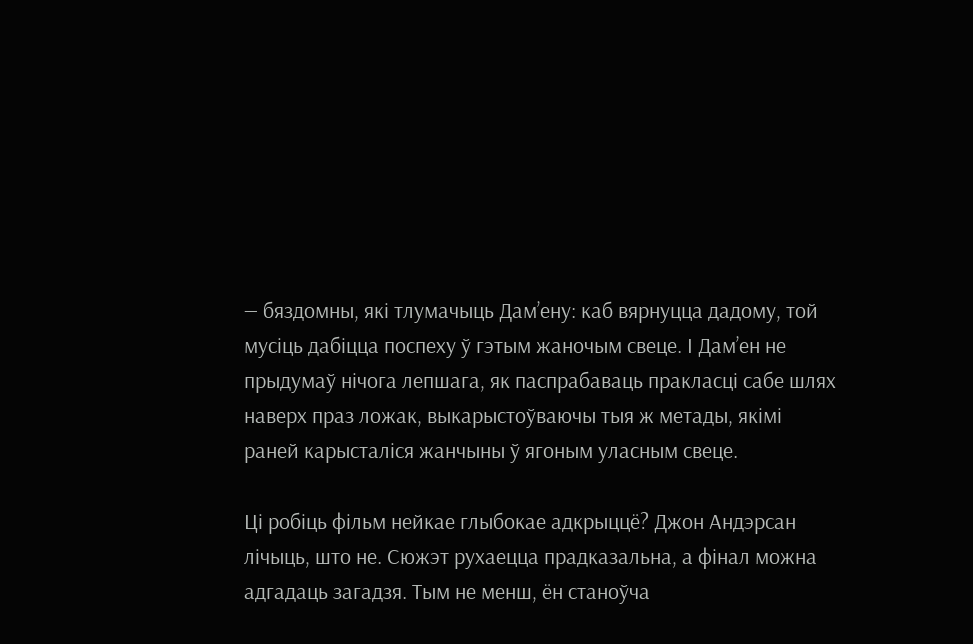— бяздомны, які тлумачыць Дам’ену: каб вярнуцца дадому, той мусіць дабіцца поспеху ў гэтым жаночым свеце. І Дам’ен не прыдумаў нічога лепшага, як паспрабаваць пракласці сабе шлях наверх праз ложак, выкарыстоўваючы тыя ж метады, якімі раней карысталіся жанчыны ў ягоным уласным свеце.

Ці робіць фільм нейкае глыбокае адкрыццё? Джон Андэрсан лічыць, што не. Сюжэт рухаецца прадказальна, а фінал можна адгадаць загадзя. Тым не менш, ён станоўча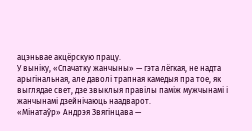ацэньвае акцёрскую працу.
У выніку, «Спачатку жанчыны» — гэта лёгкая, не надта арыгінальная, але даволі трапная камедыя пра тое, як выглядае свет, дзе звыклыя правілы паміж мужчынамі і жанчынамі дзейнічаюць наадварот.
«Мінатаўр» Андрэя Звягінцава —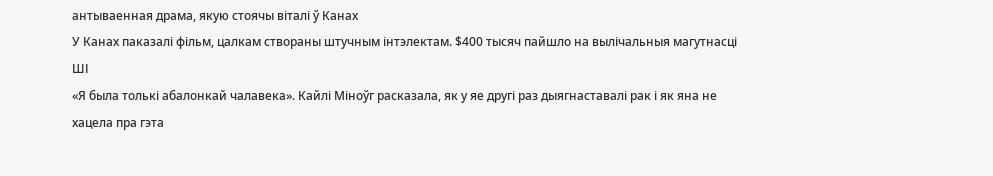антываенная драма, якую стоячы віталі ў Канах
У Канах паказалі фільм, цалкам створаны штучным інтэлектам. $400 тысяч пайшло на вылічальныя магутнасці ШІ
«Я была толькі абалонкай чалавека». Кайлі Міноўг расказала, як у яе другі раз дыягнаставалі рак і як яна не хацела пра гэта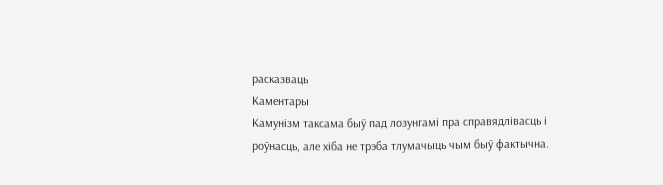расказваць
Каментары
Камунізм таксама быў пад лозунгамі пра справядлівасць і роўнасць, але хіба не трэба тлумачыць чым быў фактычна.